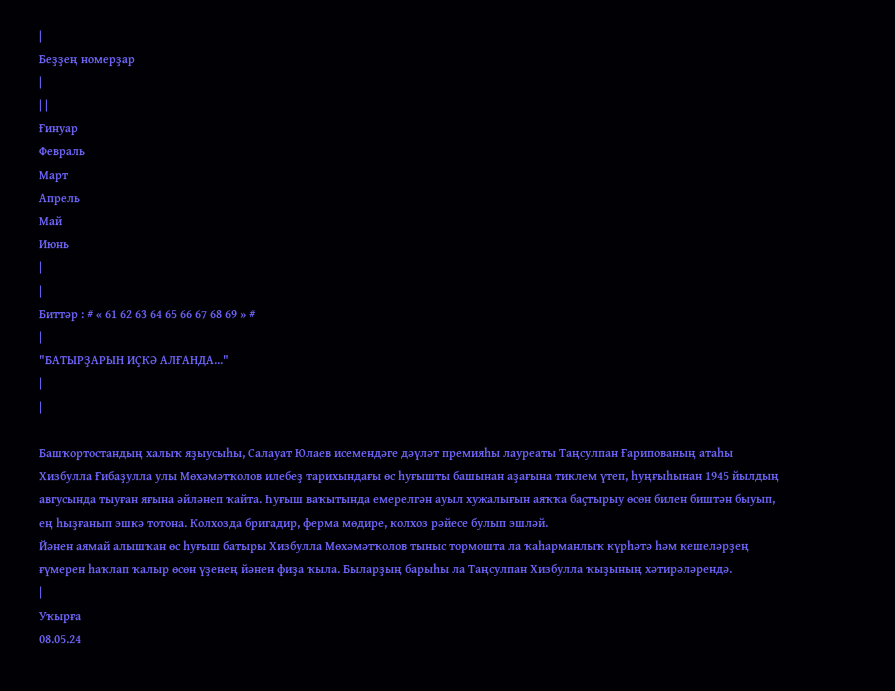|
Беҙҙең номерҙар
|
| |
Ғинуар
Февраль
Март
Апрель
Май
Июнь
|
|
Биттәр : # « 61 62 63 64 65 66 67 68 69 » #
|
"БАТЫРҘАРЫН ИҪКӘ АЛҒАНДА..."
|
|

Башҡортостандың халыҡ яҙыусыһы, Салауат Юлаев исемендәге дәүләт премияһы лауреаты Таңсулпан Ғарипованың атаһы Хизбулла Ғибаҙулла улы Мөхәмәтҡолов илебеҙ тарихындағы өс һуғышты башынан аҙағына тиклем үтеп, һуңғыһынан 1945 йылдың авгусында тыуған яғына әйләнеп ҡайта. Һуғыш ваҡытында емерелгән ауыл хужалығын аяҡҡа баҫтырыу өсөн билен биштән быуып, ең һыҙғанып эшкә тотона. Колхозда бригадир, ферма мөдире, колхоз рәйесе булып эшләй.
Йәнен аямай алышҡан өс һуғыш батыры Хизбулла Мөхәмәтҡолов тыныс тормошта ла ҡаһарманлыҡ күрһәтә һәм кешеләрҙең ғүмерен һаҡлап ҡалыр өсөн үҙенең йәнен фиҙа ҡыла. Быларҙың барыһы ла Таңсулпан Хизбулла ҡыҙының хәтирәләрендә.
|
Уҡырға
08.05.24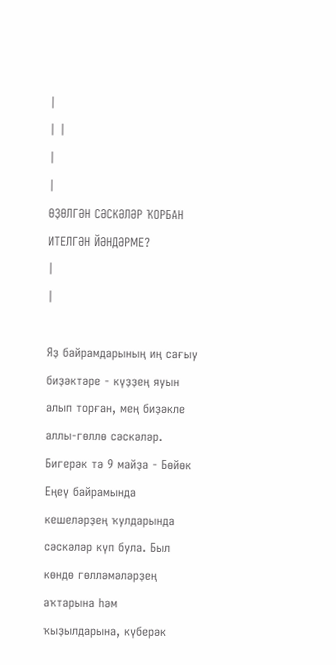|
| |
|
|
ӨҘӨЛГӘН СӘСКӘЛӘР ҠОРБАН ИТЕЛГӘН ЙӘНДӘРМЕ?
|
|

Яҙ байрамдарының иң сағыу биҙәктәре - күҙҙең яуын алып торған, мең биҙәкле аллы-гөллө сәскәләр. Бигерәк тә 9 майҙа - Бөйөк Еңеү байрамында кешеләрҙең ҡулдарында сәскәләр күп була. Был көндө гөлләмәләрҙең аҡтарына һәм ҡыҙылдарына, күберәк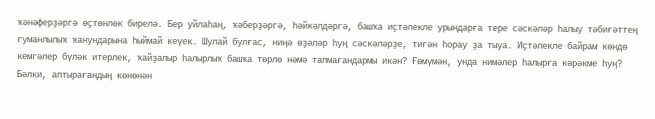ҡәнәферҙәргә өҫтөнлөк бирелә. Бер уйлаһаң, ҡәберҙәргә, һәйкәлдәргә, башҡа иҫтәлекле урындарға тере сәскәләр һалыу тәбиғәттең гуманлылыҡ ҡанундарына һыймай кеүек. Шулай булғас, ниңә өҙәләр һуң сәскәләрҙе, тигән һорау ҙа тыуа. Иҫтәлекле байрам көндө кемгәлер бүләк итерлек, ҡайҙалыр һалырлыҡ башҡа төрлө нәмә тапмағандармы икән? Ғөмүмән, унда нимәлер һалырға кәрәкме һуң? Бәлки, аптырағандың көнөнән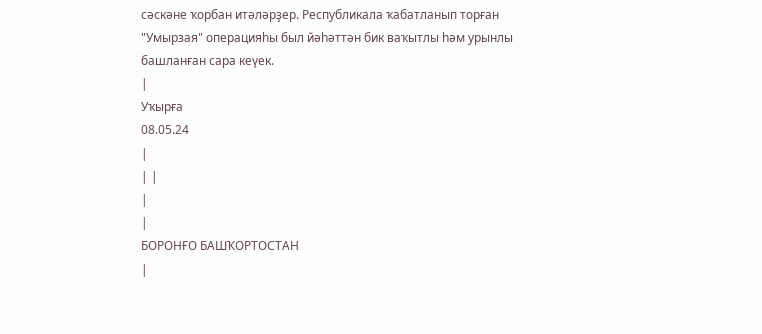сәскәне ҡорбан итәләрҙер. Республикала ҡабатланып торған "Умырзая" операцияһы был йәһәттән бик ваҡытлы һәм урынлы башланған сара кеүек.
|
Уҡырға
08.05.24
|
| |
|
|
БОРОНҒО БАШҠОРТОСТАН
|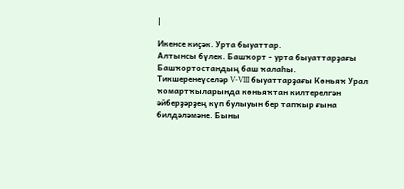|

Икенсе киҫәк. Урта быуаттар.
Алтынсы бүлек. Башҡорт - урта быуаттарҙағы Башҡортостандың баш ҡалаһы.
Тикшеренеүселәр V-VIII быуаттарҙағы Көньяҡ Урал ҡомартҡыларында көньяҡтан килтерелгән әйберҙәрҙең күп булыуын бер тапҡыр ғына билдәләмәне. Быны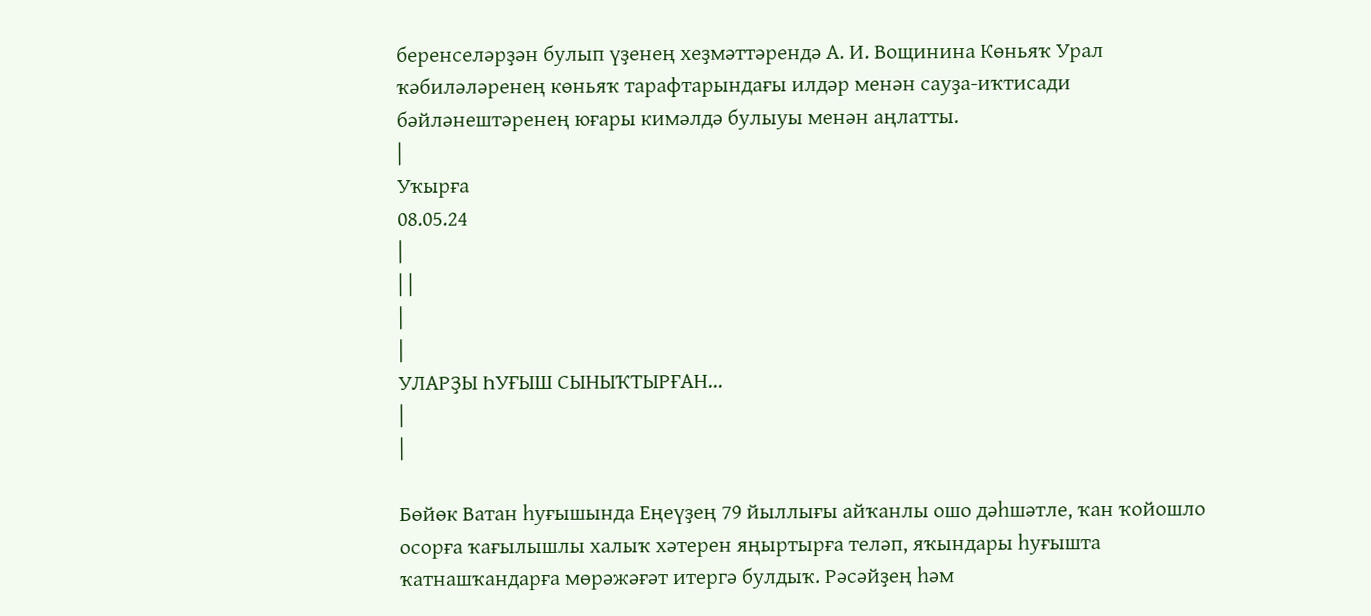беренселәрҙән булып үҙенең хеҙмәттәрендә А. И. Вощинина Көньяҡ Урал ҡәбиләләренең көньяҡ тарафтарындағы илдәр менән сауҙа-иҡтисади бәйләнештәренең юғары кимәлдә булыуы менән аңлатты.
|
Уҡырға
08.05.24
|
| |
|
|
УЛАРҘЫ ҺУҒЫШ СЫНЫҠТЫРҒАН...
|
|

Бөйөк Ватан һуғышында Еңеүҙең 79 йыллығы айҡанлы ошо дәһшәтле, ҡан ҡойошло осорға ҡағылышлы халыҡ хәтерен яңыртырға теләп, яҡындары һуғышта ҡатнашҡандарға мөрәжәғәт итергә булдыҡ. Рәсәйҙең һәм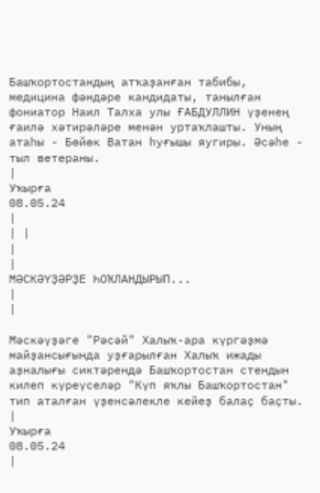Башҡортостандың атҡаҙанған табибы, медицина фәндәре кандидаты, танылған фониатор Наил Талха улы ҒАБДУЛЛИН үҙенең ғаилә хәтирәләре менән уртаҡлашты. Уның атаһы - Бөйөк Ватан һуғышы яугиры. Әсәһе - тыл ветераны.
|
Уҡырға
08.05.24
|
| |
|
|
МӘСКӘҮҘӘРҘЕ ҺОҠЛАНДЫРЫП...
|
|

Мәскәүҙәге "Рәсәй" Халыҡ-ара күргәҙмә майҙансығында уҙғарылған Халыҡ ижады аҙналығы сиктәрендә Башҡортостан стендын килеп күреүселәр "Күп яҡлы Башҡортостан" тип аталған үҙенсәлекле кейеҙ балаҫ баҫты.
|
Уҡырға
08.05.24
|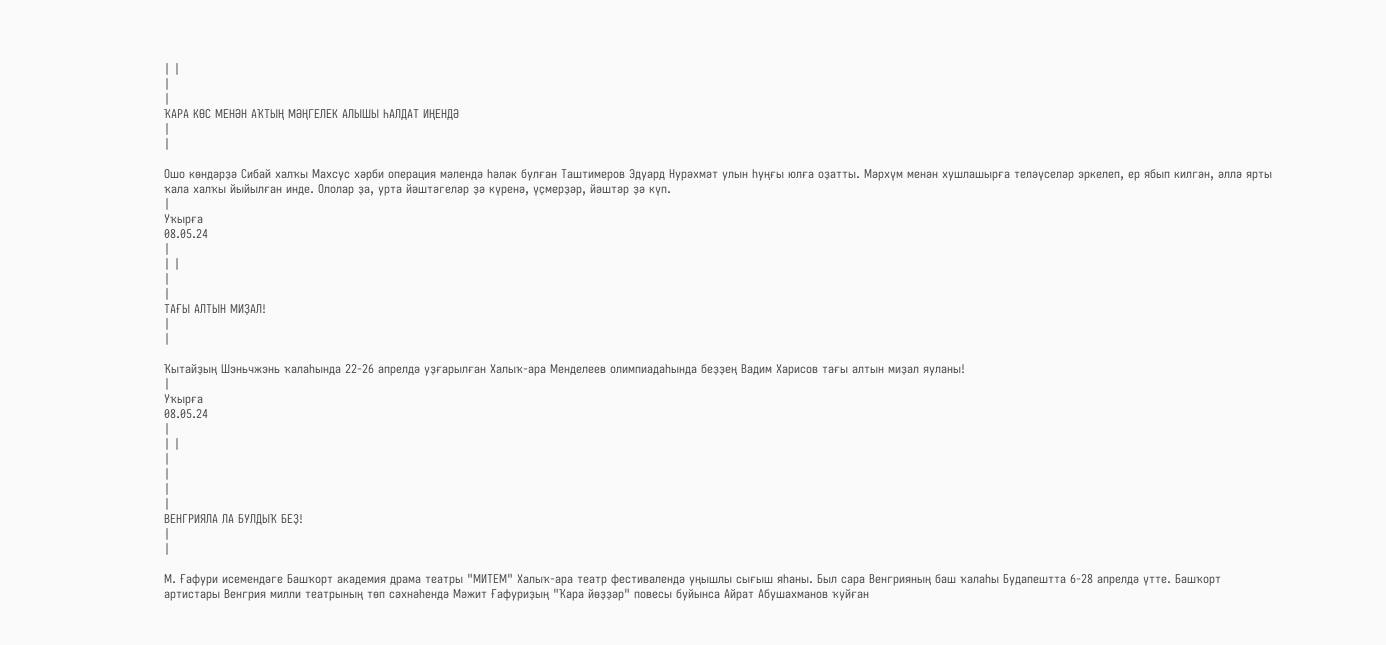| |
|
|
ҠАРА КӨС МЕНӘН АҠТЫҢ МӘҢГЕЛЕК АЛЫШЫ ҺАЛДАТ ИҢЕНДӘ
|
|

Ошо көндәрҙә Сибай халҡы Махсус хәрби операция мәлендә һәләк булған Таштимеров Эдуард Нурәхмәт улын һуңғы юлға оҙатты. Мәрхүм менән хушлашырға теләүселәр эркелеп, ер ябып килгән, әллә ярты ҡала халҡы йыйылған инде. Ололар ҙа, урта йәштәгеләр ҙә күренә, үҫмерҙәр, йәштәр ҙә күп.
|
Уҡырға
08.05.24
|
| |
|
|
ТАҒЫ АЛТЫН МИҘАЛ!
|
|

Ҡытайҙың Шэньчжэнь ҡалаһында 22-26 апрелдә уҙғарылған Халыҡ-ара Менделеев олимпиадаһында беҙҙең Вадим Харисов тағы алтын миҙал яуланы!
|
Уҡырға
08.05.24
|
| |
|
|
|
|
ВЕНГРИЯЛА ЛА БУЛДЫҠ БЕҘ!
|
|

М. Ғафури исемендәге Башҡорт академия драма театры "МИТЕМ" Халыҡ-ара театр фестивалендә уңышлы сығыш яһаны. Был сара Венгрияның баш ҡалаһы Будапештта 6-28 апрелдә үтте. Башҡорт артистары Венгрия милли театрының төп сәхнәһендә Мәжит Ғафуриҙың "Ҡара йөҙҙәр" повесы буйынса Айрат Абушахманов ҡуйған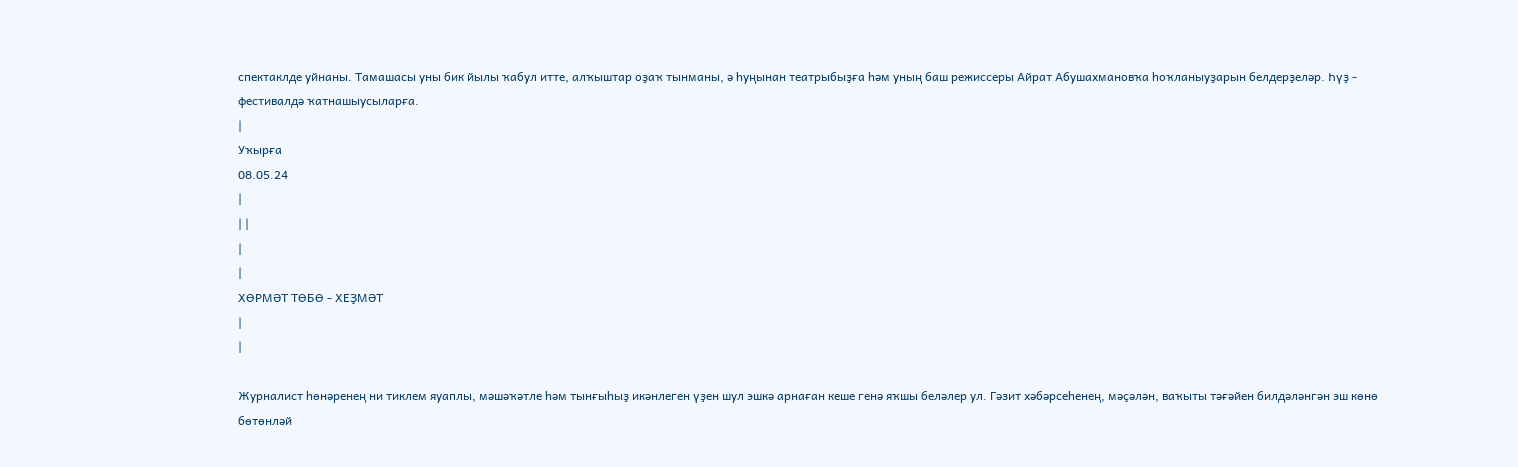спектаклде уйнаны. Тамашасы уны бик йылы ҡабул итте, алҡыштар оҙаҡ тынманы, ә һуңынан театрыбыҙға һәм уның баш режиссеры Айрат Абушахмановҡа һоҡланыуҙарын белдерҙеләр. Һүҙ - фестивалдә ҡатнашыусыларға.
|
Уҡырға
08.05.24
|
| |
|
|
ХӨРМӘТ ТӨБӨ - ХЕҘМӘТ
|
|

Журналист һөнәренең ни тиклем яуаплы, мәшәҡәтле һәм тынғыһыҙ икәнлеген үҙен шул эшкә арнаған кеше генә яҡшы беләлер ул. Гәзит хәбәрсеһенең, мәҫәлән, ваҡыты тәғәйен билдәләнгән эш көнө бөтөнләй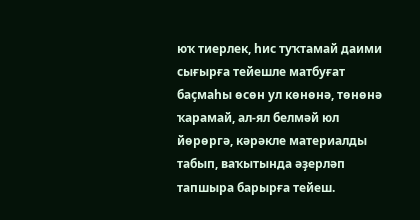юҡ тиерлек, һис туҡтамай даими сығырға тейешле матбуғат баҫмаһы өсөн ул көнөнә, төнөнә ҡарамай, ал-ял белмәй юл йөрөргә, кәрәкле материалды табып, ваҡытында әҙерләп тапшыра барырға тейеш.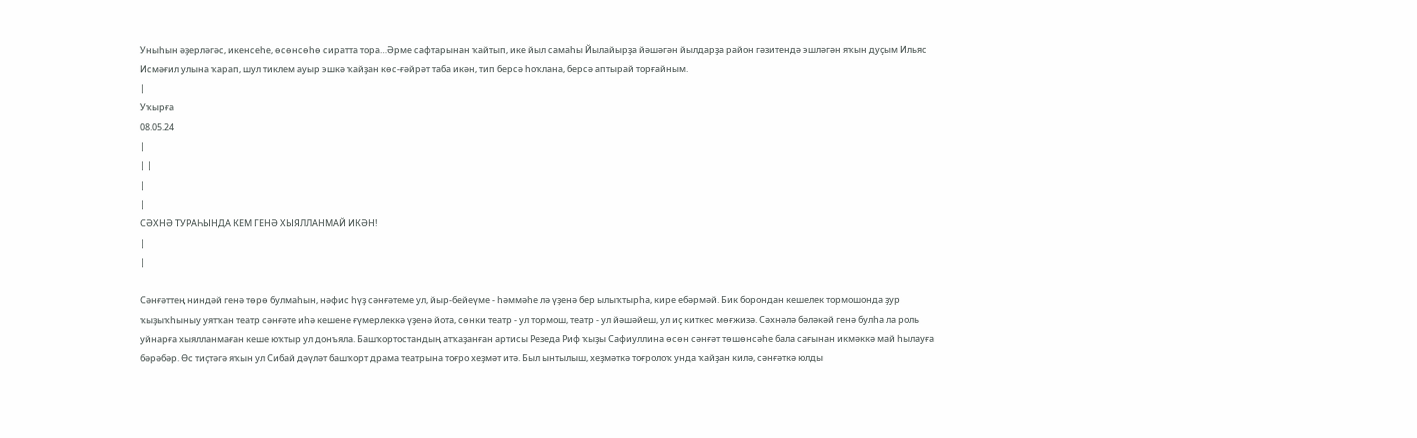Уныһын әҙерләгәс, икенсеһе, өсөнсөһө сиратта тора…Әрме сафтарынан ҡайтып, ике йыл самаһы Йылайырҙа йәшәгән йылдарҙа район гәзитендә эшләгән яҡын дуҫым Ильяс Исмәғил улына ҡарап, шул тиклем ауыр эшкә ҡайҙан көс-ғәйрәт таба икән, тип берсә һоҡлана, берсә аптырай торғайным.
|
Уҡырға
08.05.24
|
| |
|
|
СӘХНӘ ТУРАҺЫНДА КЕМ ГЕНӘ ХЫЯЛЛАНМАЙ ИКӘН!
|
|

Сәнғәттең ниндәй генә төрө булмаһын, нәфис һүҙ сәнғәтеме ул, йыр-бейеүме - һәммәһе лә үҙенә бер ылыҡтырһа, кире ебәрмәй. Бик борондан кешелек тормошонда ҙур ҡыҙыҡһыныу уятҡан театр сәнғәте иһә кешене ғүмерлеккә үҙенә йота, сөнки театр - ул тормош, театр - ул йәшәйеш, ул иҫ киткес мөғжизә. Сәхнәлә бәләкәй генә булһа ла роль уйнарға хыялланмаған кеше юҡтыр ул донъяла. Башҡортостандың атҡаҙанған артисы Резеда Риф ҡыҙы Сафиуллина өсөн сәнғәт төшөнсәһе бала сағынан икмәккә май һылауға бәрәбәр. Өс тиҫтәгә яҡын ул Сибай дәүләт башҡорт драма театрына тоғро хеҙмәт итә. Был ынтылыш, хеҙмәткә тоғролоҡ унда ҡайҙан килә, сәнғәткә юлды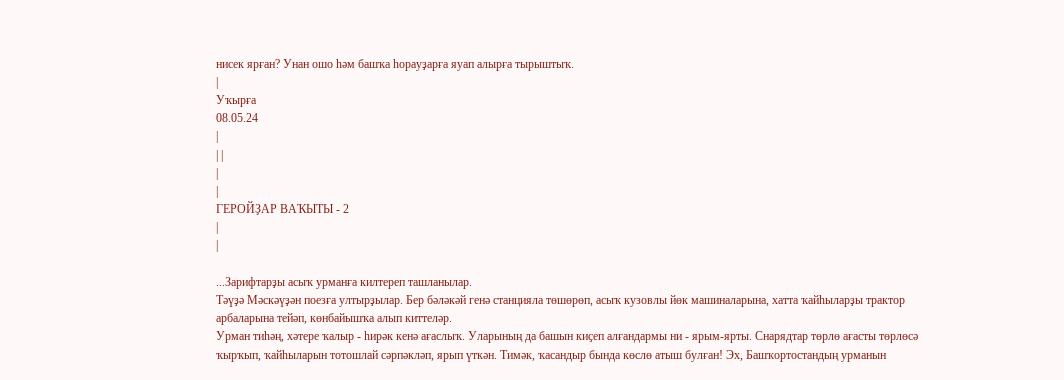нисек ярған? Унан ошо һәм башҡа һорауҙарға яуап алырға тырыштыҡ.
|
Уҡырға
08.05.24
|
| |
|
|
ГЕРОЙҘАР ВАҠЫТЫ - 2
|
|

...Зарифтарҙы асыҡ урманға килтереп ташланылар.
Тәүҙә Мәскәүҙән поезға ултырҙылар. Бер бәләкәй генә станцияла төшөрөп, асыҡ кузовлы йөк машиналарына, хатта ҡайһыларҙы трактор арбаларына тейәп, көнбайышҡа алып киттеләр.
Урман тиһәң, хәтере ҡалыр - һирәк кенә ағаслыҡ. Уларының да башын киҫеп алғандармы ни - ярым-ярты. Снарядтар төрлө ағасты төрлөсә ҡырҡып, ҡайһыларын тотошлай сәрпәкләп, ярып үткән. Тимәк, ҡасандыр бында көслө атыш булған! Эх, Башҡортостандың урманын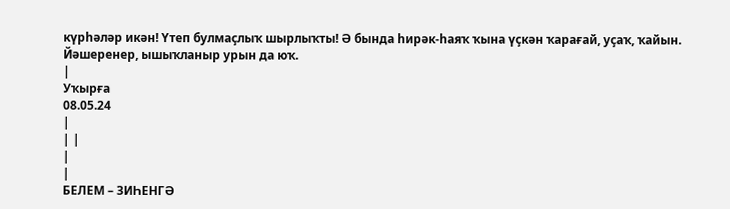күрһәләр икән! Үтеп булмаҫлыҡ шырлыҡты! Ә бында һирәк-һаяҡ ҡына үҫкән ҡарағай, уҫаҡ, ҡайын. Йәшеренер, ышыҡланыр урын да юҡ.
|
Уҡырға
08.05.24
|
| |
|
|
БЕЛЕМ – ЗИҺЕНГӘ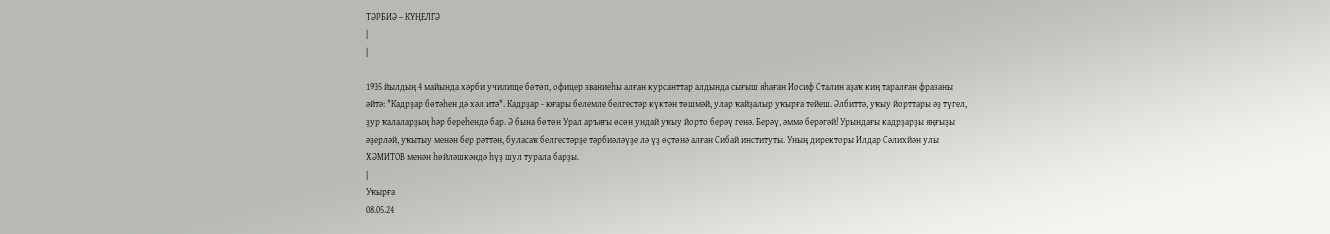ТӘРБИӘ – КҮҢЕЛГӘ
|
|

1935 йылдың 4 майында хәрби училище бөтөп, офицер званиеһы алған курсанттар алдында сығыш яһаған Иосиф Сталин аҙаҡ киң таралған фразаны әйтә: "Кадрҙар бөтәһен дә хәл итә". Кадрҙар - юғары белемле белгестәр күктән төшмәй, улар ҡайҙалыр уҡырға тейеш. Әлбиттә, уҡыу йорттары әҙ түгел, ҙур ҡалаларҙың һәр береһендә бар. Ә бына бөтөн Урал аръяғы өсөн ундай уҡыу йорто берәү генә. Берәү, әммә берәгәй! Урындағы кадрҙарҙы яңғыҙы әҙерләй, уҡытыу менән бер рәттән, буласаҡ белгестәрҙе тәрбиәләүҙе лә үҙ өҫтөнә алған Сибай институты. Уның директоры Илдар Сәлихйән улы ХӘМИТОВ менән һөйләшкәндә һүҙ шул турала барҙы.
|
Уҡырға
08.05.24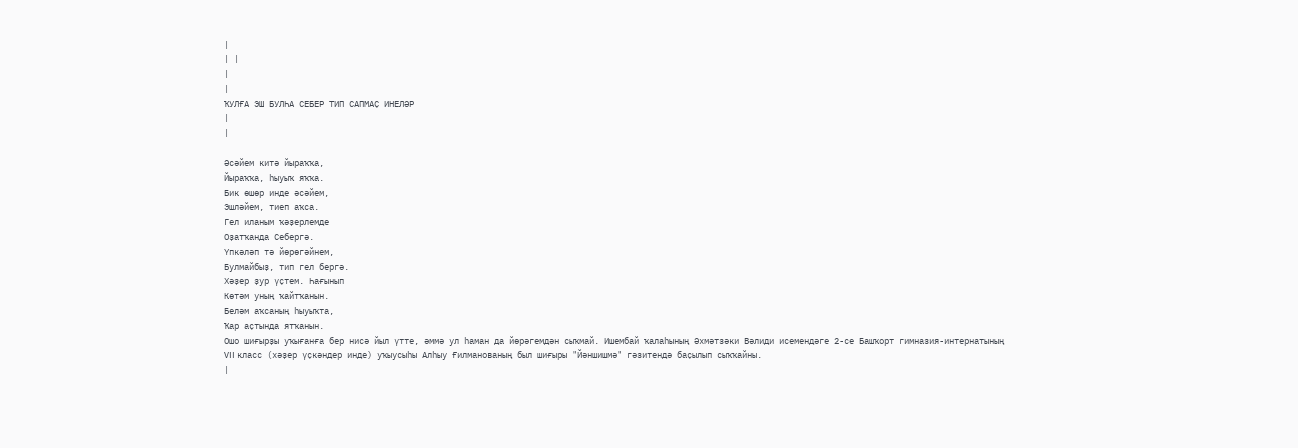|
| |
|
|
ҠУЛҒА ЭШ БУЛҺА СЕБЕР ТИП САПМАҪ ИНЕЛӘР
|
|

Әсәйем китә йыраҡҡа,
Йыраҡҡа, һыуыҡ яҡҡа.
Бик өшөр инде әсәйем,
Эшләйем, тиеп аҡса.
Гел иланым ҡәҙерлемде
Оҙатҡанда Себергә.
Үпкәләп тә йөрөгәйнем,
Булмайбыҙ, тип гел бергә.
Хәҙер ҙур үҫтем. Һағынып
Көтәм уның ҡайтҡанын.
Беләм аҡсаның һыуыҡта,
Ҡар аҫтында ятҡанын.
Ошо шиғырҙы уҡығанға бер нисә йыл үтте, әммә ул һаман да йөрәгемдән сыҡмай. Ишембай ҡалаһының Әхмәтзәки Вәлиди исемендәге 2-се Башҡорт гимназия-интернатының VII класс (хәҙер үҫкәндер инде) уҡыусыһы Алһыу Ғилманованың был шиғыры "Йәншишмә" гәзитендә баҫылып сыҡҡайны.
|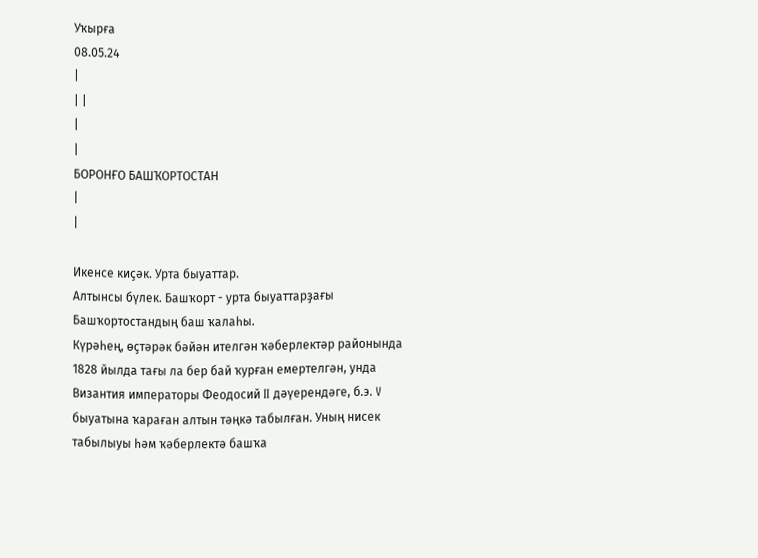Уҡырға
08.05.24
|
| |
|
|
БОРОНҒО БАШҠОРТОСТАН
|
|

Икенсе киҫәк. Урта быуаттар.
Алтынсы бүлек. Башҡорт - урта быуаттарҙағы Башҡортостандың баш ҡалаһы.
Күрәһең, өҫтәрәк бәйән ителгән ҡәберлектәр районында 1828 йылда тағы ла бер бай ҡурған емертелгән, унда Византия императоры Феодосий II дәүерендәге, б.э. V быуатына ҡараған алтын тәңкә табылған. Уның нисек табылыуы һәм ҡәберлектә башҡа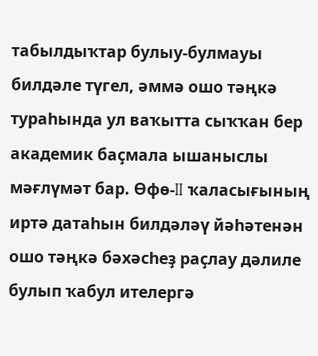табылдыҡтар булыу-булмауы билдәле түгел, әммә ошо тәңкә тураһында ул ваҡытта сыҡҡан бер академик баҫмала ышаныслы мәғлүмәт бар. Өфө-II ҡаласығының иртә датаһын билдәләү йәһәтенән ошо тәңкә бәхәсһеҙ раҫлау дәлиле булып ҡабул ителергә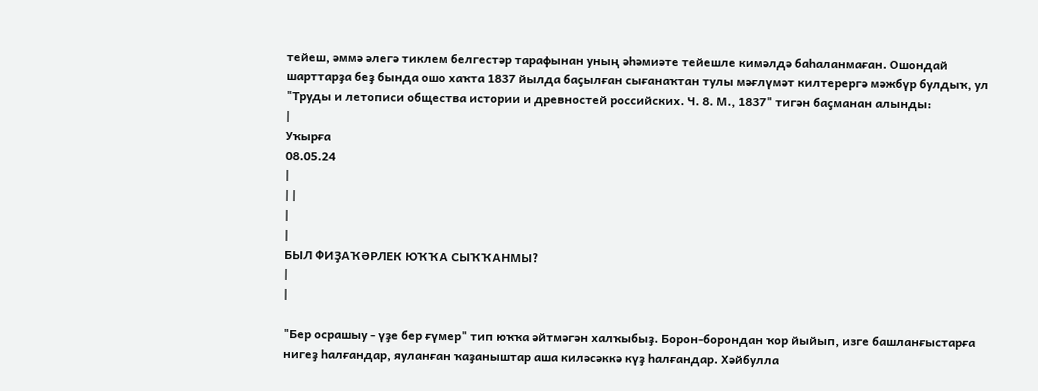тейеш, әммә әлегә тиклем белгестәр тарафынан уның әһәмиәте тейешле кимәлдә баһаланмаған. Ошондай шарттарҙа беҙ бында ошо хаҡта 1837 йылда баҫылған сығанаҡтан тулы мәғлүмәт килтерергә мәжбүр булдыҡ, ул "Труды и летописи общества истории и древностей российских. Ч. 8. М., 1837" тигән баҫманан алынды:
|
Уҡырға
08.05.24
|
| |
|
|
БЫЛ ФИҘАҠӘРЛЕК ЮҠҠА СЫҠҠАНМЫ?
|
|

"Бер осрашыу - үҙе бер ғүмер" тип юҡҡа әйтмәгән халҡыбыҙ. Борон-борондан ҡор йыйып, изге башланғыстарға нигеҙ һалғандар, яуланған ҡаҙаныштар аша киләсәккә күҙ һалғандар. Хәйбулла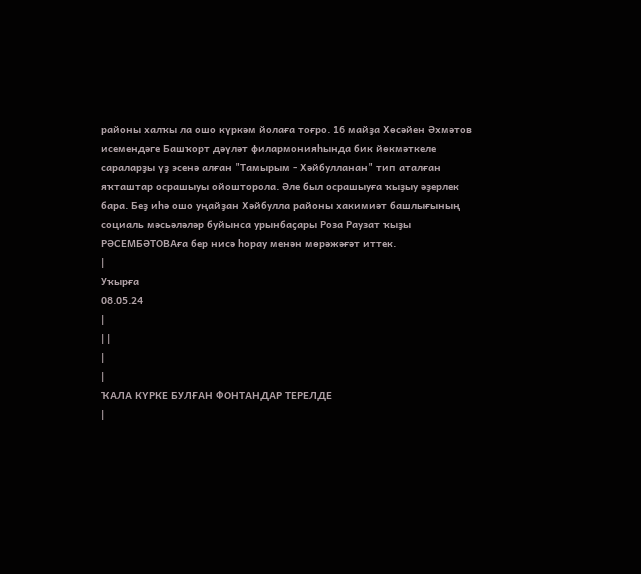районы халҡы ла ошо күркәм йолаға тоғро. 16 майҙа Хөсәйен Әхмәтов исемендәге Башҡорт дәүләт филармонияһында бик йөкмәткеле сараларҙы үҙ эсенә алған "Тамырым - Хәйбулланан" тип аталған яҡташтар осрашыуы ойошторола. Әле был осрашыуға ҡыҙыу әҙерлек бара. Беҙ иһә ошо уңайҙан Хәйбулла районы хакимиәт башлығының социаль мәсьәләләр буйынса урынбаҫары Роза Раузат ҡыҙы РӘСЕМБӘТОВАға бер нисә һорау менән мөрәжәғәт иттек.
|
Уҡырға
08.05.24
|
| |
|
|
ҠАЛА КҮРКЕ БУЛҒАН ФОНТАНДАР ТЕРЕЛДЕ
|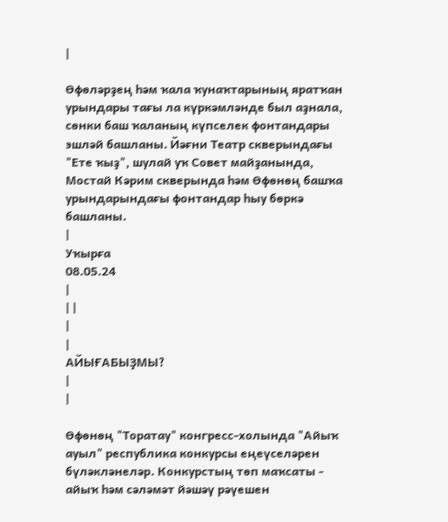|

Өфөләрҙең һәм ҡала ҡунаҡтарының яратҡан урындары тағы ла күркәмләнде был аҙнала, сөнки баш ҡаланың күпселек фонтандары эшләй башланы. Йәғни Театр скверындағы "Ете ҡыҙ", шулай уҡ Совет майҙанында, Мостай Кәрим скверында һәм Өфөнөң башҡа урындарындағы фонтандар һыу бөркә башланы.
|
Уҡырға
08.05.24
|
| |
|
|
АЙЫҒАБЫҘМЫ?
|
|

Өфөнөң "Торатау" конгресс-холында "Айыҡ ауыл" республика конкурсы еңеүселәрен бүләкләнеләр. Конкурстың төп маҡсаты - айыҡ һәм сәләмәт йәшәү рәүешен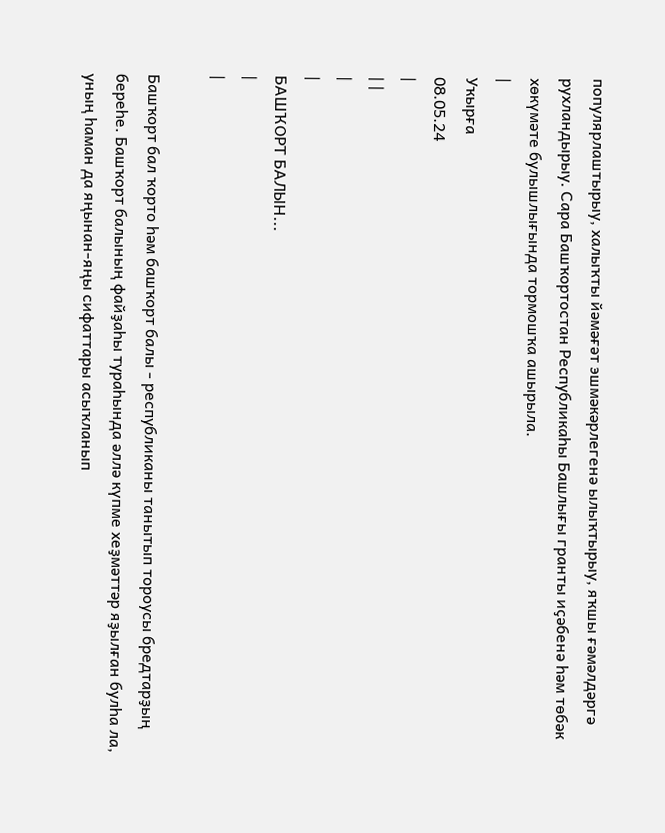популярлаштырыу, халыҡты йәмәғәт эшмәкәрлегенә ылыҡтырыу, яҡшы ғәмәлдәргә рухландырыу. Сара Башҡортостан Республикаһы Башлығы гранты иҫәбенә һәм төбәк хөкүмәте булышлығында тормошҡа ашырыла.
|
Уҡырға
08.05.24
|
| |
|
|
БАШҠОРТ БАЛЫН...
|
|

Башҡорт бал ҡорто һәм башҡорт балы - республиканы танытып тороусы бредтарҙың береһе. Башҡорт балының файҙаһы тураһында әллә күпме хеҙмәттәр яҙылған булһа ла, уның һаман да яңынан-яңы сифаттары асыҡланып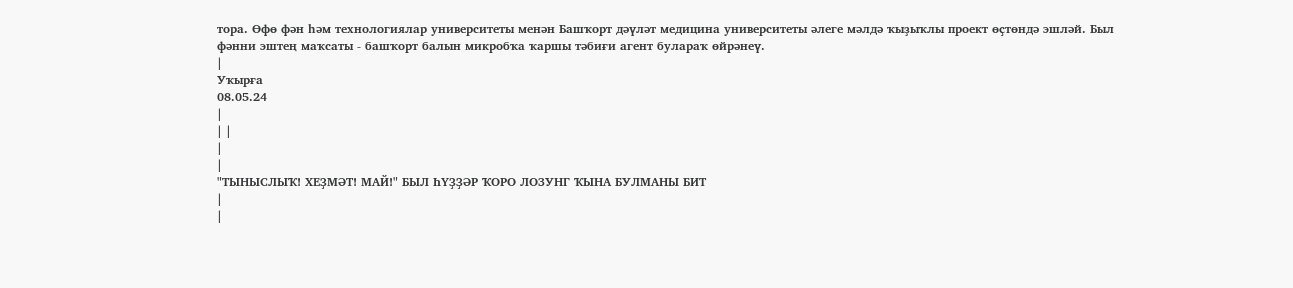тора. Өфө фән һәм технологиялар университеты менән Башҡорт дәүләт медицина университеты әлеге мәлдә ҡыҙыҡлы проект өҫтөндә эшләй. Был фәнни эштең маҡсаты - башҡорт балын микробҡа ҡаршы тәбиғи агент булараҡ өйрәнеү.
|
Уҡырға
08.05.24
|
| |
|
|
"ТЫНЫСЛЫҠ! ХЕҘМӘТ! МАЙ!" БЫЛ ҺҮҘҘӘР ҠОРО ЛОЗУНГ ҠЫНА БУЛМАНЫ БИТ
|
|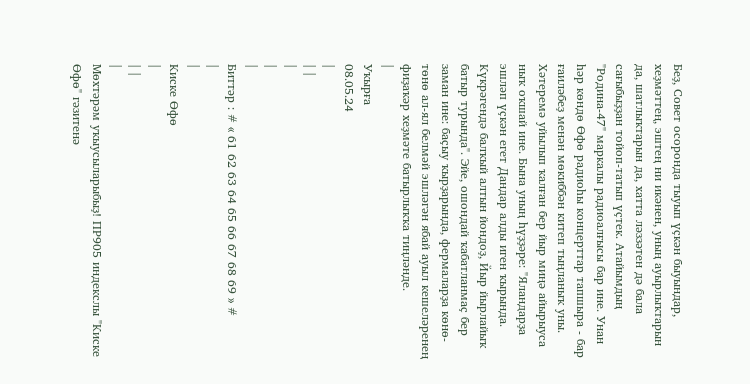Беҙ, Совет осоронда тыуып үҫкән быуындар, хеҙмәттең, эштең ни икәнен, уның ауырлыҡтарын да, шатлыҡтарын да, хатта ләззәтен дә бала сағыбыҙҙан тойоп-татып үҫтек. Атайымдың "Родина-47" маркалы радиоалғысы бар ине. Унан һәр көндө Өфө радиоһы концерттар тапшыра - бар ғаиләбеҙ менән мөкиббән китеп тыңланыҡ уны. Хәтеремә уйылып ҡалған бер йыр миңә айырыуса ныҡ оҡшай ине. Бына уның һүҙҙәре: "Яландарҙа эшләп үҫкән егет Дандар алды иген ҡырында. Күкрәгендә балҡый алтын йондоҙ, Йыр йырлайыҡ батыр турында". Эйе, ошондай ҡабатланмаҫ бер заман ине: баҫыу ҡырҙарында, фермаларҙа көнө-төнө ал-ял белмәй эшләгән ябай ауыл кешеләренең фиҙаҡәр хеҙмәте батырлыҡҡа тиңләнде.
|
Уҡырға
08.05.24
|
| |
|
|
|
Биттәр : # « 61 62 63 64 65 66 67 68 69 » #
|
|
Киске Өфө
|
| |
|
Мөхтәрәм уҡыусыларыбыҙ! ПР905 индекслы "Киске Өфө" гәзитенә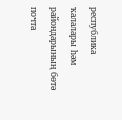республика ҡалалары һәм райондарының бөтә почта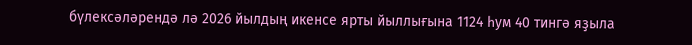бүлексәләрендә лә 2026 йылдың икенсе ярты йыллығына 1124 һум 40 тингә яҙыла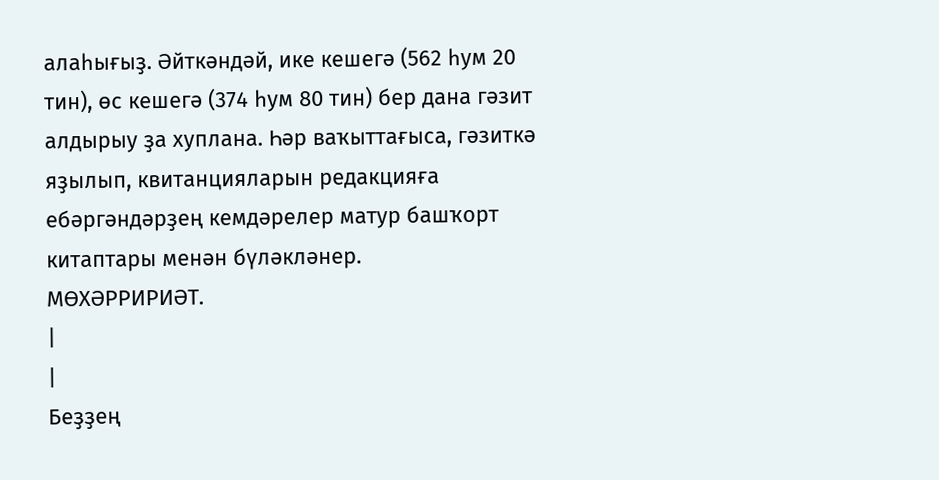алаһығыҙ. Әйткәндәй, ике кешегә (562 һум 20 тин), өс кешегә (374 һум 80 тин) бер дана гәзит алдырыу ҙа хуплана. Һәр ваҡыттағыса, гәзиткә яҙылып, квитанцияларын редакцияға ебәргәндәрҙең кемдәрелер матур башҡорт китаптары менән бүләкләнер.
МӨХӘРРИРИӘТ.
|
|
Беҙҙең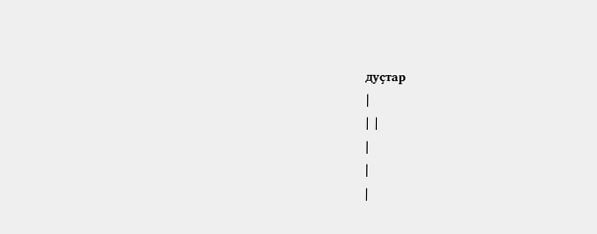дуҫтар
|
| |
|
|
|